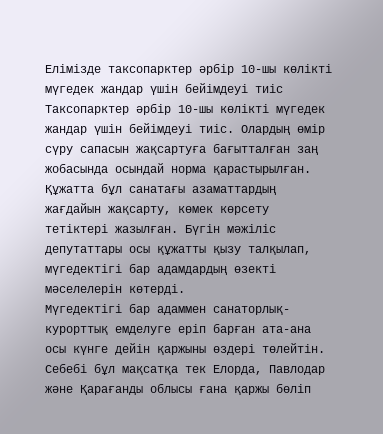Елімізде таксопарктер әрбір 10-шы көлікті мүгедек жандар үшін бейімдеуі тиіс
Таксопарктер әрбір 10-шы көлікті мүгедек жандар үшін бейімдеуі тиіс. Олардың өмір сүру сапасын жақсартуға бағытталған заң жобасында осындай норма қарастырылған. Құжатта бұл санатағы азаматтардың жағдайын жақсарту, көмек көрсету тетіктері жазылған. Бүгін мәжіліс депутаттары осы құжатты қызу талқылап, мүгедектігі бар адамдардың өзекті мәселелерін көтерді.
Мүгедектігі бар адаммен санаторлық-курорттық емделуге еріп барған ата-ана осы күнге дейін қаржыны өздері төлейтін. Себебі бұл мақсатқа тек Елорда, Павлодар және Қарағанды облысы ғана қаржы бөліп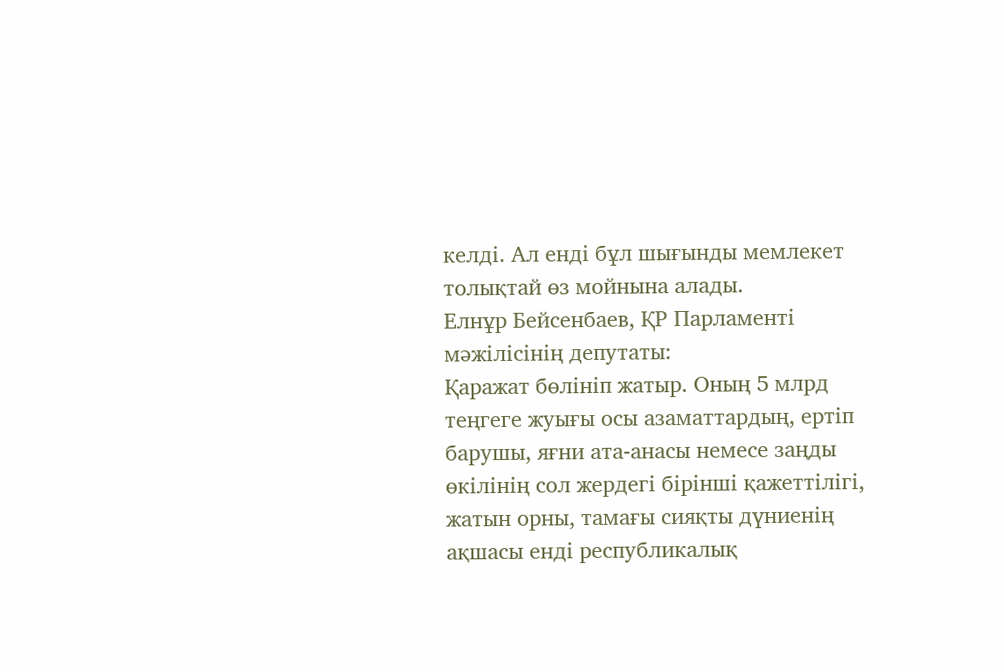келді. Ал енді бұл шығынды мемлекет толықтай өз мойнына алады.
Елнұр Бейсенбаев, ҚР Парламенті мәжілісінің депутаты:
Қаражат бөлініп жатыр. Оның 5 млрд теңгеге жуығы осы азаматтардың, ертіп барушы, яғни ата-анасы немесе заңды өкілінің сол жердегі бірінші қажеттілігі, жатын орны, тамағы сияқты дүниенің ақшасы енді республикалық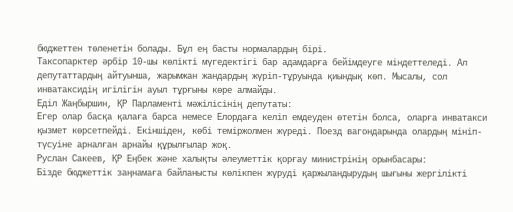бюджеттен төленетін болады. Бұл ең басты нормалардың бірі.
Таксопарктер әрбір 10-шы көлікті мүгедектігі бар адамдарға бейімдеуге міндеттеледі. Ал депутаттардың айтуынша, жарымжан жандардың жүріп-тұруында қиындық көп. Мысалы, сол инватаксидің игілігін ауыл тұрғыны көре алмайды.
Еділ Жаңбыршин, ҚР Парламенті мәжілісінің депутаты:
Егер олар басқа қалаға барса немесе Елордаға келіп емдеуден өтетін болса, оларға инватакси қызмет көрсетпейді. Екіншіден, көбі теміржолмен жүреді. Поезд вагондарында олардың мініп-түсуіне арналған арнайы құрылғылар жоқ.
Руслан Сакеев, ҚР Еңбек және халықты әлеуметтік қорғау министрінің орынбасары:
Бізде бюджеттік заңнамаға байланысты көлікпен жүруді қаржыландырудың шығыны жергілікті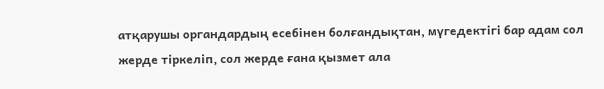атқарушы органдардың есебінен болғандықтан, мүгедектігі бар адам сол жерде тіркеліп, сол жерде ғана қызмет ала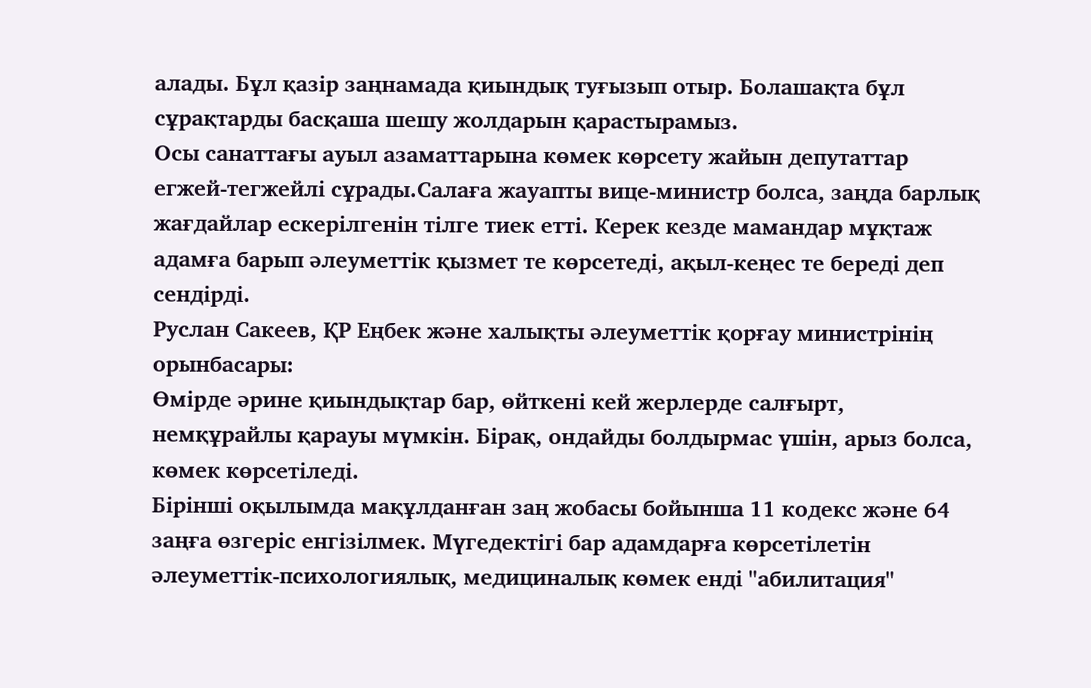алады. Бұл қазір заңнамада қиындық туғызып отыр. Болашақта бұл сұрақтарды басқаша шешу жолдарын қарастырамыз.
Осы санаттағы ауыл азаматтарына көмек көрсету жайын депутаттар егжей-тегжейлі сұрады.Салаға жауапты вице-министр болса, заңда барлық жағдайлар ескерілгенін тілге тиек етті. Керек кезде мамандар мұқтаж адамға барып әлеуметтік қызмет те көрсетеді, ақыл-кеңес те береді деп сендірді.
Руслан Сакеев, ҚР Еңбек және халықты әлеуметтік қорғау министрінің орынбасары:
Өмірде әрине қиындықтар бар, өйткені кей жерлерде салғырт, немқұрайлы қарауы мүмкін. Бірақ, ондайды болдырмас үшін, арыз болса, көмек көрсетіледі.
Бірінші оқылымда мақұлданған заң жобасы бойынша 11 кодекс және 64 заңға өзгеріс енгізілмек. Мүгедектігі бар адамдарға көрсетілетін әлеуметтік-психологиялық, медициналық көмек енді "абилитация"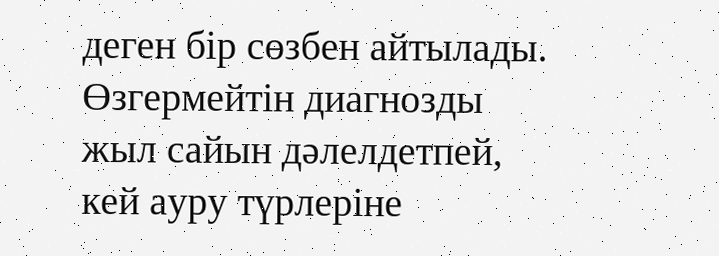деген бір сөзбен айтылады. Өзгермейтін диагнозды жыл сайын дәлелдетпей, кей ауру түрлеріне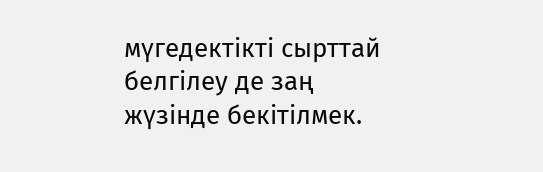мүгедектікті сырттай белгілеу де заң жүзінде бекітілмек.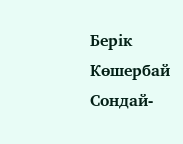Берік Көшербай
Сондай-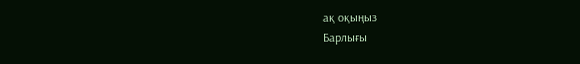ақ оқыңыз
Барлығы